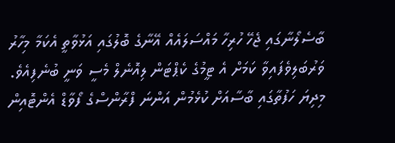ބާސެލޯނާގައި ޖެހޭ ހުރިހާ މައްސަލައެއް އޭނާގެ ބޮލުގައި އަޅުވާތީ އެކަމާ މިހާރު ވަރުބަލިވެފައިވާ ކަމަށް އެ ޓީމުގެ ކެޕްޓަން ލިއޮނެލް މެސީ ވަނީ ބުނެފިއެވެ.
މިދިޔަ ހަފުތާގައި ބާސާއަށް ކުޅެމުން އަންނަ ފްރާންސްގެ ފޯވާޑް އެންޓޮއިން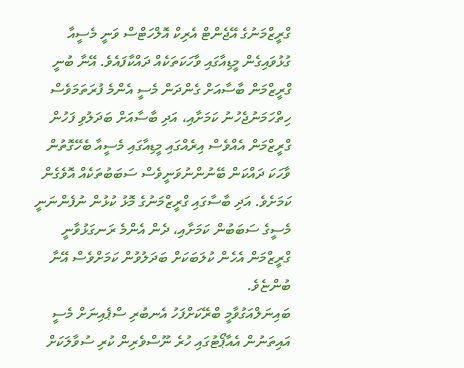ގްރީޒްމަނުގެ އޭޖެންޓް އެރިކް އޮލްހަޓްސް ވަނީ މެސީއާ ގުޅުވައިގެން މީޑިއާގައި ވާހަކަތަކެއް ދައްކާފައެވެ. އޭނާ ބުނީ ގްރީޒްމަން ބާސާއަށް ގެންދަން މެސީ އެންމެ ފުރަތަމަވެސް ހިތްހަމަނުޖެހުނު ކަމަށާއި، އަދި ބާސާއަށް ބަދަލުވި ފަހުން ގްރީޒްމަން އެއްވެސް އިރެއްގައި މީޑިއާގައި މެސީއާ ބެހޭގޮތުން ވާހަކަ ދައްކަން ބޭނުންނުވަނީވެސް ސަބަބުތަކެއް އޮވެގެން ކަމަށެވެ. އަދި ބާސާގައި ގްރީޒްމަނުގެ މޮޅު ކުޅުން ނުފެންނަނީ މެސީގެ ސަބަބުން ކަމަށާއި، ދެން އެންމެ ރަނގަޅުވާނީ ގްރީޒްމަން އެހެން ކުލަބަކަށް ބަދަލުވުން ކަމަށްވެސް އޭނާ ބުންޏެވެ.
ބައިނަލްއަގުވާމީ ބްރޭކަށްފަހު އެނބުރި ސްޕެއިނަށް މެސީ އައިތަނުން އެއާޕޯޓުގައި ހުރެ ނޫސްވެރިން ކުރި ސުވާލަކަށް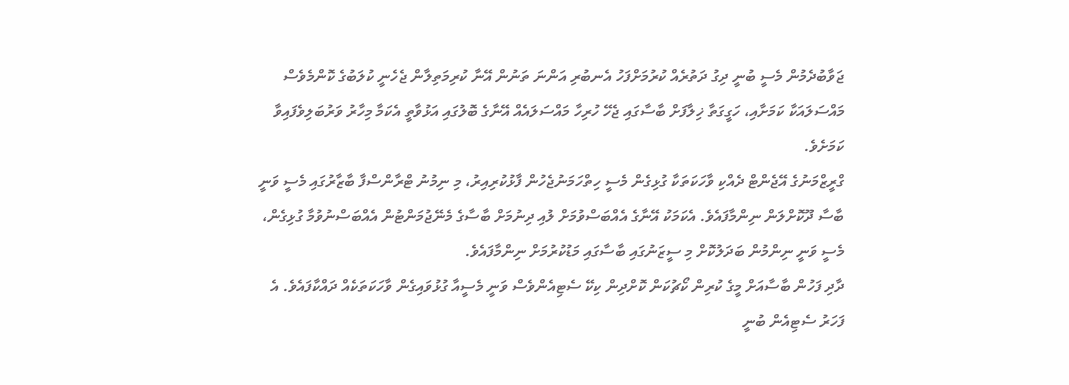ޖަވާބުދެމުން މެސީ ބުނީ ދިގު ދަތުރެއް ކުރުމަށްފަހު އެނބުރި އަންނަ ތަނުން އޭނާ ކުރިމަތިލާން ޖެހެނީ ކުލަބުގެ ކޮންމެވެސް މައްސަލައަކާ ކަމަށާއި، ހަގީގަތާ ޚިލާފަށް ބާސާގައި ޖެހޭ ހުރިހާ މައްސަލައެއް އޭނާގެ ބޮލުގައި އަޅުވާތީ އެކަމާ މިހާރު ވަރުބަލިވެފައިވާ ކަމަށެވެ.
ގްރީޒްމަނުގެ އޭޖެންޓް ދެއްކި ވާހަކަތަކާ ގުޅިގެން މެސީ ހިތްހަމަނުޖެހުން ފާޅުކުރިއިރު، މި ނިމުނު ޓްރާންސްފާ ބާޒާރުގައި މެސީ ވަނީ ބާސާ ދޫކޮށްލަން ނިންމާފައެވެ. އެކަމަކު އޭނާގެ އެއްބަސްވުމަށް ލުއި ދިނުމަށް ބާސާގެ މެނޭޖުމަންޓުން އެއްބަސްނުވުމާ ގުޅިގެން، މެސީ ވަނީ ނިންމުން ބަދަލުކޮށް މި ސީޒަނުގައި ބާސާގައި މަޑުކުރުމަށް ނިންމާފައެވެ.
ދާދި ފަހުން ބާސާއަށް މީގެ ކުރިން ކޯޗުކަން ކޮށްދިން ކިކޭ ސެޓިއެންވެސް ވަނީ މެސީއާ ގުޅުވައިގެން ވާހަކަތަކެއް ދައްކާފައެވެ. އެ ފަހަރު ސެޓިއެން ބުނީ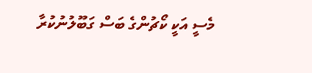މެސީ އަކީ ކޯޗުންގެ ބަސް ގަބޫލުނުކުރާ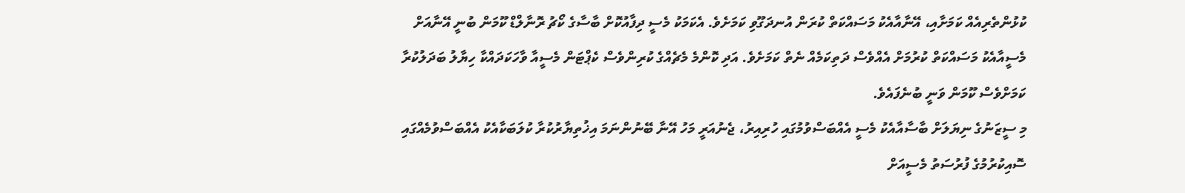ކުޅުންތެރިއެއް ކަމަށާއި، އޭނާއާއެކު މަސައްކަތް ކުރަން އުނދަގޫވި ކަމަށެވެ. އެކަމަކު މެސީ ދިފާއުކޮށް ބާސާގެ ކޯޗު ރޮނާލްޑް ކޫމަން ބުނީ އޭނާއަށް މެސީއާއެކު މަސައްކަތް ކުރުމަށް އެއްވެސް ދަތިކަމެއް ނެތް ކަމަށެވެ. އަދި ކޮންމެ މެޗެއްގެ ކުރިންވެސް ކެޕްޓަން މެސީއާ ވާހަކަދައްކާ ހިޔާލު ބަދަލުކުރާ ކަމަށްވެސް ކޫމަން ވަނީ ބުނެފައެވެ.
މި ސީޒަނުގެ ނިޔަލަށް ބާސާއާއެކު މެސީ އެއްބަސްވުމުގައި ހުރިއިރު، ޖެނުއަރީ މަހު އޭނާ ބޭނުންނަމަ އިޚުތިޔާރުކުރާ ކުލަބަކާއެކު އެއްބަސްވުމެއްގައި ސޮއިކުރުމުގެ ފުރުސަތު މެސީއަށް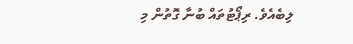ލިބެއެވެ. ރިޕޯޓުތައް ބުނާ ގޮތުން މި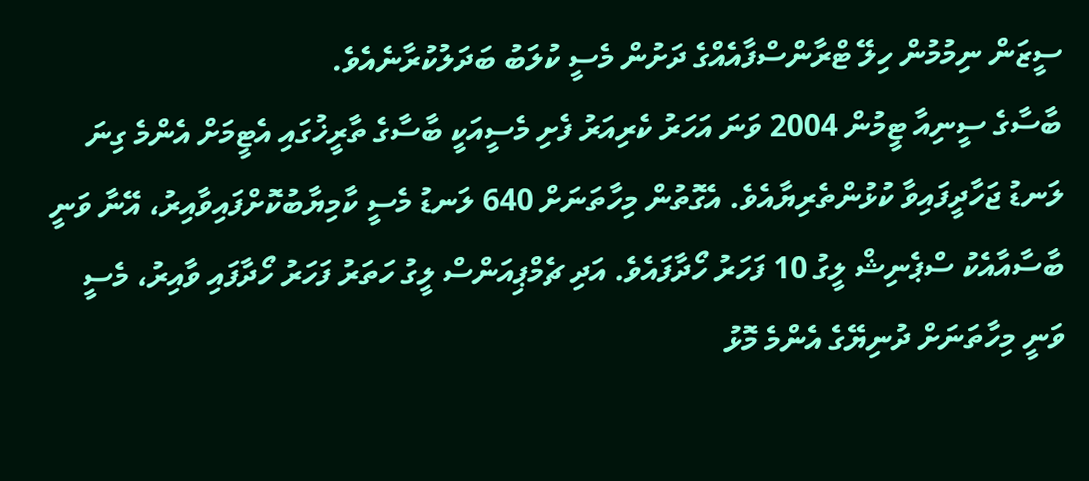ސީޒަން ނިމުމުން ހިލޭ ޓްރާންސްފާއެއްގެ ދަށުން މެސީ ކުލަބު ބަދަލުކުރާނެއެވެ.
ބާސާގެ ސީނިއާ ޓީމުން 2004 ވަނަ އަހަރު ކެރިއަރު ފެށި މެސީއަކީ ބާސާގެ ތާރީޚުގައި އެޓީމަށް އެންމެ ގިނަ ލަނޑު ޖަހާދީފައިވާ ކުޅުންތެރިޔާއެވެ. އެގޮތުން މިހާތަނަށް 640 ލަނޑު މެސީ ކާމިޔާބުކޮށްފައިވާއިރު، އޭނާ ވަނީ ބާސާއާއެކު ސްޕެނިޝް ލީގު 10 ފަހަރު ހޯދާފައެވެ. އަދި ޗެމްޕިއަންސް ލީގު ހަތަރު ފަހަރު ހޯދާފައި ވާއިރު، މެސީ ވަނީ މިހާތަނަށް ދުނިޔޭގެ އެންމެ މޮޅު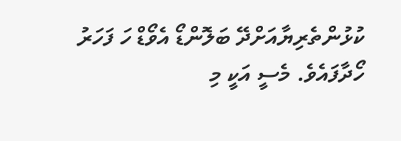ކުޅުންތެރިޔާއަށްދޭ ބަލޮންޑޯ އެވޯޑް ހަ ފަހަރު ހޯދާފައެވެ. މެސީ އަކީ މި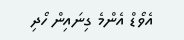އެވޯޑް އެންމެ ގިނައިން ހޯދި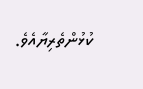ކުޅުންތެރިޔާއެވެ.